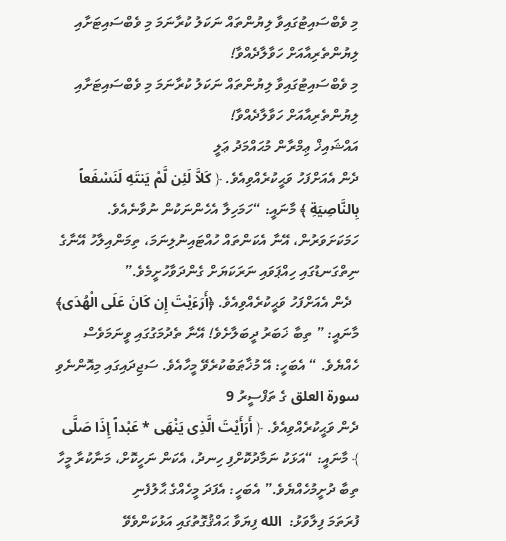މި ވެބްސައިޓުގައިވާ ލިޔުންތައް ނަކަލު ކުރާނަމަ މި ވެބްސައިޓަށާއި ލިޔުންތެރިއާއަށް ހަވާލާދެއްވާ!
މި ވެބްސައިޓުގައިވާ ލިޔުންތައް ނަކަލު ކުރާނަމަ މި ވެބްސައިޓަށާއި ލިޔުންތެރިއާއަށް ހަވާލާދެއްވާ!
އައްޝައިޚް ޢިމްރާން މުޙައްމަދު ޢަލީ
ދެން އެއަށްފަހު ވަޙީކުރެއްވިއެވެ. ﴿ كَلاَّ لَئِن لَّمْ يَنتَهِ لَنَسْفَعاً بِالنَّاصِيَةِ ﴾ މާނައީ: “ހަމަހިލާ އެހެންނަކުން ނުވާނެއެވެ. ހަމަކަށަވަރުން، އޭނާ އެކަންތައް ހުއްޓައިނުލިނަމަ، ތިމަންއިލާހު އޭނާގެ ނިތްގަނޑުގައި ހިއްޕަވައި ނަރަކަޔަށް ގެންދަވާހުށީމެވެ.”
  ދެން އެއަށްފަހު ވަޙީކުރެއްވިއެވެ. ﴿أَرَءَيْتَ إِن كَانَ عَلَى الْهُدَى﴾ މާނައީ: ” ތިބާ ޚަބަރު ދީބަލާށެވެ! އޭނާ ތެދުމަގުގައި ވީނަމަވެސް ހެއްޔެވެ. “ އެބަހީ: އޭ މުޚާޠަބުކުރެވޭ މީހާއެވެ. ސަޖިދައިގައި މިއޮންނެވި
سورة العلق ގެ ތަފްސީރު 9
ދެން ވަޙީކުރެއްވިއެވެ. ﴿ أَرَأَيْتَ الَّذِى يَنْهَى * عَبْداً إِذَا صَلَّى ﴾ މާނައީ: “އަޅަކު ނަމާދުކޮށްފި ހިނދު، އެކަން ނަހީކޮށް، މަނާކުރާ މީހާ ތިބާ ދުށީމުހެއްޔެވެ.” އެބަހީ: އެފަދަ މީހެއްގެ ޙާލުފެނި
ފުރަތަމަ ފިލާވަޅު:  الله ފިޔަވާ ޙައްޤުގޮތުގައި އަޅުކަންވެވޭ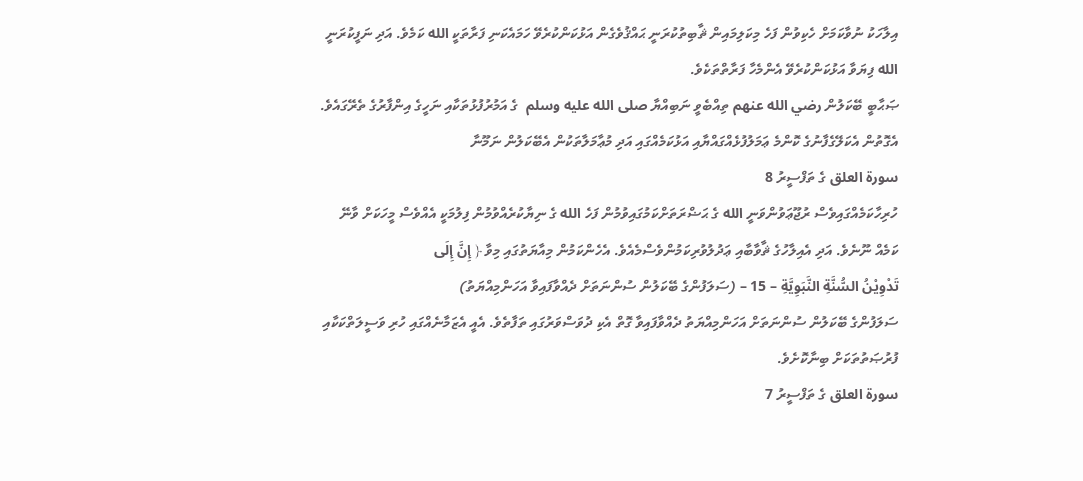އިލާހަކު ނުވާކަމަށް ހެކިވުން ފަހެ މިކަލިމައިން ޘާބިތުކުރަނީ ޙައްޤުވެގެން އަޅުކަންކުރެވޭ ހަމައެކަނި ފަރާތަކީ الله ކަމެވެ. އަދި ނަފީކުރަނީ الله ފިޔަވާ އަޅުކަންކުރެވޭ އެންމެހާ ފަރާތްތަކެވެ.
ޞަޙާބީ ބޭކަލުން رضي الله عنهم ތިއްބެވީ ނަބިއްޔާ صلى الله عليه وسلم  ގެ އަމުރުފުޅުތަކާއި ނަހީގެ އިންފާރުގެ ތެރޭގައެވެ. އެގޮތުން އެކަލޭގެފާނުގެ ކޮންމެ ޢަމަލުފުޅެއްގައްޔާއި އަޅުކަމެއްގައި އަދި މުޢާމަލާތަކުން އެބޭކަލުން ނަމޫނާ
سورة العلق ގެ ތަފްސީރު 8
ހުރިހާކަމެއްގައިވެސް ރުޖޫޢަވުންވަނީ الله ގެ ޙަޟްރަތަށްކަމުގައިވުމުން ފަހެ الله ގެ ނިޔާކުރެއްވުމުން ފިލުމަކީ އެއްވެސް މީހަކަށް ވާނޭ ކަމެއް ނޫނެވެ. އަދި އެއިލާހުގެ ޘާވާބާއި ޢަދުލުވުރިކަމުންވެސްމެއެވެ. އެހެންކަމުން މިއާޔަތުގައި މިވާ ﴿ إِنَّ إِلَى
تَدْوِيْنُ السُّنَّةِ النَّبَوِيَّةِ – 15 – (ސަލަފުންގެ ބޭކަލުން ސުންނަތަށް ދެއްވާފައިވާ އަހަންމިއްޔަތު)
ސަލަފުންގެ ބޭކަލުން ސުންނަތަށް އަހަންމިއްޔަތު ދެއްވާފައިވާ ގޮތް އެކި ދުވަސްވަރުގައި ތަފާތެވެ. އެއީ އެޒަމާނެއްގައި ހުރި ވަސީލަތްކަކާއި ފުރުޞަތުތަކަށް ބިނާކޮށެވެ.
سورة العلق ގެ ތަފްސީރު 7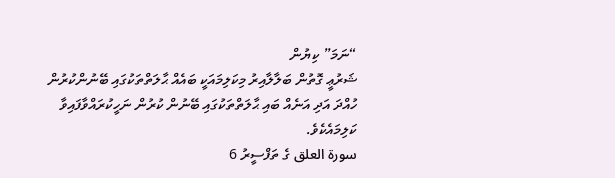“ނަމަ” ކިޔުން
ޝަރުޢީ ގޮތުން ބަލާލާއިރު މިކަލިމައަކީ ބައެއް ޙާލަތްތަކުގައި ބޭނުންކުރުން ހުއްދަ އަދި އަނެއް ބައި ޙާލަތްތަކުގައި ބޭނުން ކުރުން ނަހީކުރައްވާފައިވާ ކަލިމައެކެވެ.
سورة العلق ގެ ތަފްސީރު 6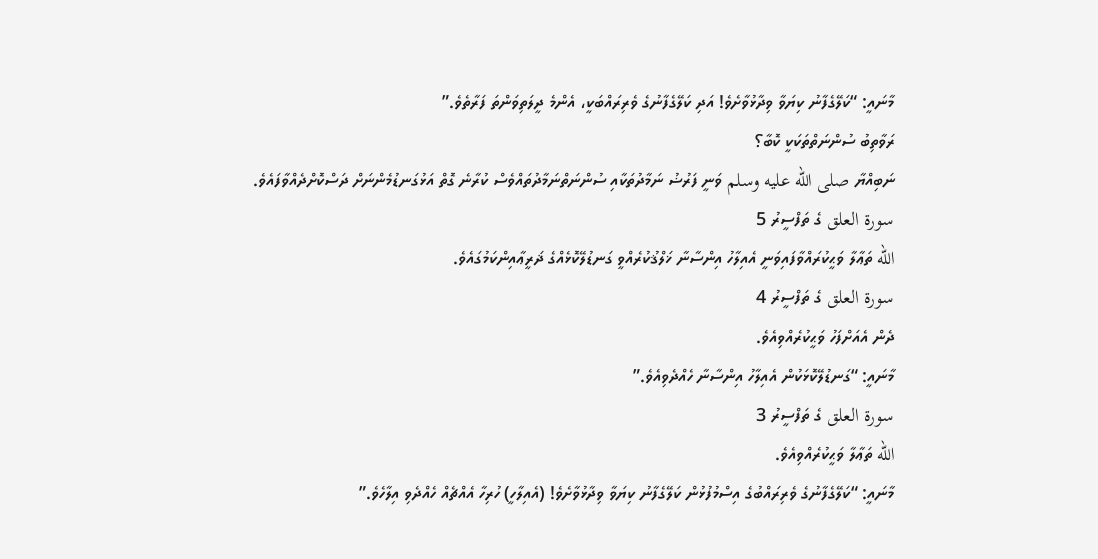މާނައީ: “ކަލޭގެފާނު ކިޔަވާ ވިދާޅުވާށެވެ! އަދި ކަލޭގެފާނުގެ ވެރިރައްބަކީ، އެންމެ ދީލަތިވަންތަ ފަރާތެވެ.”
ރަވާތިބު ސުންނަތްތަކަކީ ކޮބާ؟
ނަބިއްޔާ صلى الله عليه وسلم ވަނީ ފަރުޟު ނަމާދުތަކާއި ސުންނަތްނަމާދުތައްވެސް ކުރާނެ ގޮތް އަޅުގަނޑުމެންނަށް ދަސްކޮށްދެއްވާފައެވެ.
سورة العلق ގެ ތަފްސީރު 5
الله ތަޢާލާ ވަޙީކުރައްވާފައިވަނީ އެއިލާހު އިންސާނާ ޚަލްޤުކުރެއްވީ ގަނޑުލޭކޮޅެއްގެ ޛަރީޢާއިންކަމުގައެވެ.
سورة العلق ގެ ތަފްސީރު 4
ދެން އެއަށްފަހު ވަޙީކުރެއްވިއެވެ.
މާނައީ: “ގަނޑުލޭކޮޅަކުން އެއިލާހު އިންސާނާ ހެއްދެވިއެވެ.”
سورة العلق ގެ ތަފްސީރު 3
الله ތަޢާލާ ވަޙީކުރެއްވިއެވެ.
މާނައީ: “ކަލޭގެފާނުގެ ވެރިރައްބުގެ އިސްމުފުޅުން ކަލޭގެފާނު ކިޔަވާ ވިދާޅުވާށެވެ! (އެއިލާހީ) ހުރިހާ އެއްޗެއް ހެއްދެވި އިލާހެވެ.”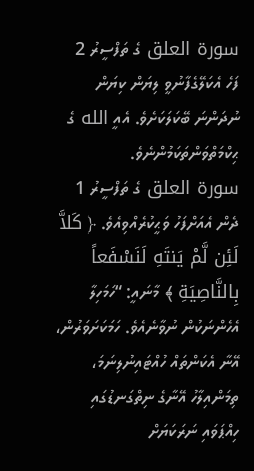سورة العلق ގެ ތަފްސީރު 2
ފަހެ އެކަލޭގެފާނުވީ ލިޔަން ކިޔަން ނުދަންނަ ބޭކަލަކަށެވެ. އެއީ الله ގެ ޙިކްމަތްވަންތަކަމުންނެވެ.
سورة العلق ގެ ތަފްސީރު 1
ދެން އެއަށްފަހު ވަޙީކުރެއްވިއެވެ. ﴿ كَلاَّ لَئِن لَّمْ يَنتَهِ لَنَسْفَعاً بِالنَّاصِيَةِ ﴾ މާނައީ: “ހަމަހިލާ އެހެންނަކުން ނުވާނެއެވެ. ހަމަކަށަވަރުން، އޭނާ އެކަންތައް ހުއްޓައިނުލިނަމަ، ތިމަންއިލާހު އޭނާގެ ނިތްގަނޑުގައި ހިއްޕަވައި ނަރަކަޔަށް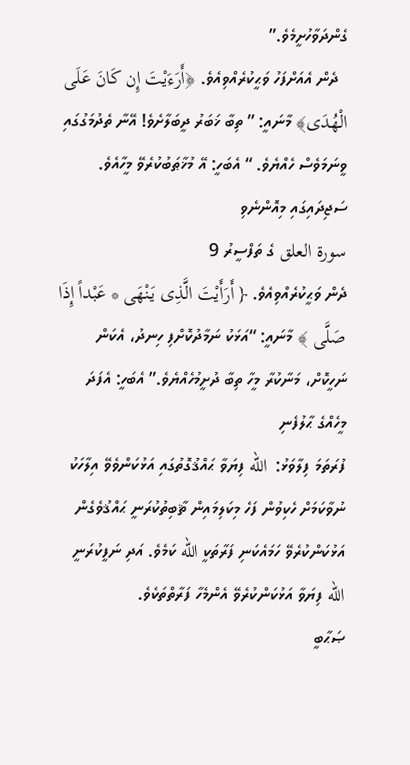ގެންދަވާހުށީމެވެ.”
  ދެން އެއަށްފަހު ވަޙީކުރެއްވިއެވެ. ﴿أَرَءَيْتَ إِن كَانَ عَلَى الْهُدَى﴾ މާނައީ: ” ތިބާ ޚަބަރު ދީބަލާށެވެ! އޭނާ ތެދުމަގުގައި ވީނަމަވެސް ހެއްޔެވެ. “ އެބަހީ: އޭ މުޚާޠަބުކުރެވޭ މީހާއެވެ. ސަޖިދައިގައި މިއޮންނެވި
سورة العلق ގެ ތަފްސީރު 9
ދެން ވަޙީކުރެއްވިއެވެ. ﴿ أَرَأَيْتَ الَّذِى يَنْهَى * عَبْداً إِذَا صَلَّى ﴾ މާނައީ: “އަޅަކު ނަމާދުކޮށްފި ހިނދު، އެކަން ނަހީކޮށް، މަނާކުރާ މީހާ ތިބާ ދުށީމުހެއްޔެވެ.” އެބަހީ: އެފަދަ މީހެއްގެ ޙާލުފެނި
ފުރަތަމަ ފިލާވަޅު:  الله ފިޔަވާ ޙައްޤުގޮތުގައި އަޅުކަންވެވޭ އިލާހަކު ނުވާކަމަށް ހެކިވުން ފަހެ މިކަލިމައިން ޘާބިތުކުރަނީ ޙައްޤުވެގެން އަޅުކަންކުރެވޭ ހަމައެކަނި ފަރާތަކީ الله ކަމެވެ. އަދި ނަފީކުރަނީ الله ފިޔަވާ އަޅުކަންކުރެވޭ އެންމެހާ ފަރާތްތަކެވެ.
ޞަޙާބީ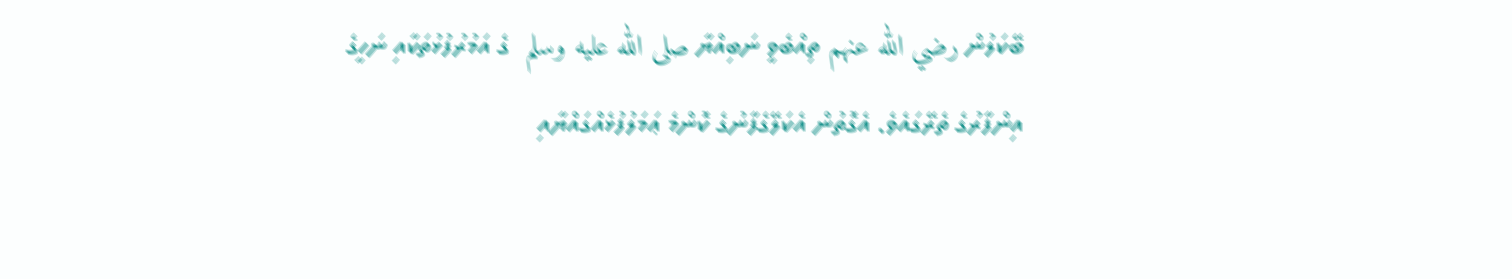ބޭކަލުން رضي الله عنهم ތިއްބެވީ ނަބިއްޔާ صلى الله عليه وسلم  ގެ އަމުރުފުޅުތަކާއި ނަހީގެ އިންފާރުގެ ތެރޭގައެވެ. އެގޮތުން އެކަލޭގެފާނުގެ ކޮންމެ ޢަމަލުފުޅެއްގައްޔާއި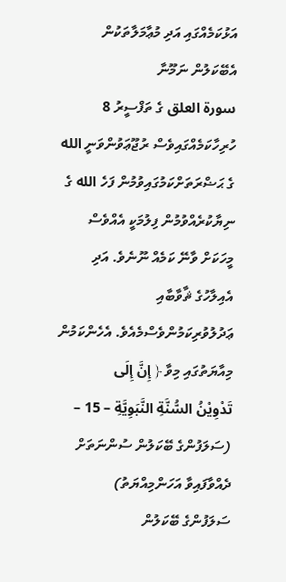އަޅުކަމެއްގައި އަދި މުޢާމަލާތަކުން އެބޭކަލުން ނަމޫނާ
سورة العلق ގެ ތަފްސީރު 8
ހުރިހާކަމެއްގައިވެސް ރުޖޫޢަވުންވަނީ الله ގެ ޙަޟްރަތަށްކަމުގައިވުމުން ފަހެ الله ގެ ނިޔާކުރެއްވުމުން ފިލުމަކީ އެއްވެސް މީހަކަށް ވާނޭ ކަމެއް ނޫނެވެ. އަދި އެއިލާހުގެ ޘާވާބާއި ޢަދުލުވުރިކަމުންވެސްމެއެވެ. އެހެންކަމުން މިއާޔަތުގައި މިވާ ﴿ إِنَّ إِلَى
تَدْوِيْنُ السُّنَّةِ النَّبَوِيَّةِ – 15 – (ސަލަފުންގެ ބޭކަލުން ސުންނަތަށް ދެއްވާފައިވާ އަހަންމިއްޔަތު)
ސަލަފުންގެ ބޭކަލުން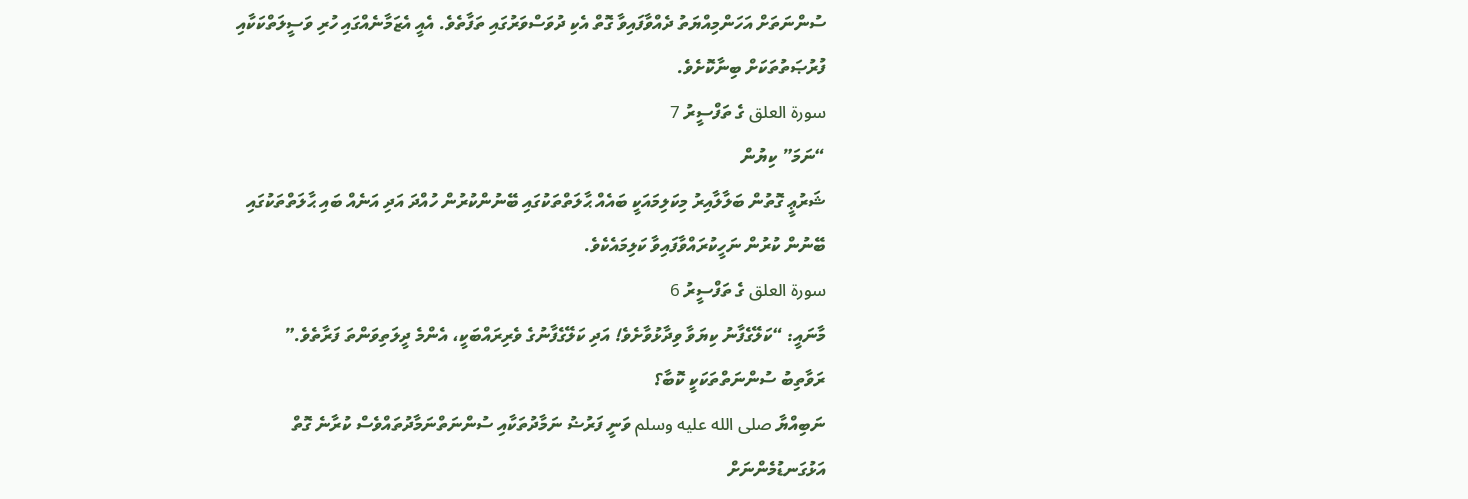ސުންނަތަށް އަހަންމިއްޔަތު ދެއްވާފައިވާ ގޮތް އެކި ދުވަސްވަރުގައި ތަފާތެވެ. އެއީ އެޒަމާނެއްގައި ހުރި ވަސީލަތްކަކާއި ފުރުޞަތުތަކަށް ބިނާކޮށެވެ.
سورة العلق ގެ ތަފްސީރު 7
“ނަމަ” ކިޔުން
ޝަރުޢީ ގޮތުން ބަލާލާއިރު މިކަލިމައަކީ ބައެއް ޙާލަތްތަކުގައި ބޭނުންކުރުން ހުއްދަ އަދި އަނެއް ބައި ޙާލަތްތަކުގައި ބޭނުން ކުރުން ނަހީކުރައްވާފައިވާ ކަލިމައެކެވެ.
سورة العلق ގެ ތަފްސީރު 6
މާނައީ: “ކަލޭގެފާނު ކިޔަވާ ވިދާޅުވާށެވެ! އަދި ކަލޭގެފާނުގެ ވެރިރައްބަކީ، އެންމެ ދީލަތިވަންތަ ފަރާތެވެ.”
ރަވާތިބު ސުންނަތްތަކަކީ ކޮބާ؟
ނަބިއްޔާ صلى الله عليه وسلم ވަނީ ފަރުޟު ނަމާދުތަކާއި ސުންނަތްނަމާދުތައްވެސް ކުރާނެ ގޮތް އަޅުގަނޑުމެންނަށް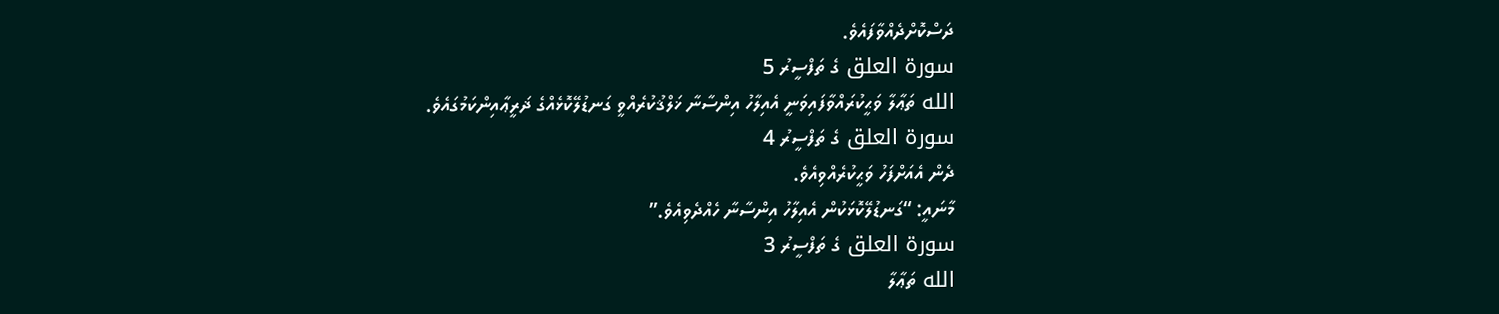ދަސްކޮށްދެއްވާފައެވެ.
سورة العلق ގެ ތަފްސީރު 5
الله ތަޢާލާ ވަޙީކުރައްވާފައިވަނީ އެއިލާހު އިންސާނާ ޚަލްޤުކުރެއްވީ ގަނޑުލޭކޮޅެއްގެ ޛަރީޢާއިންކަމުގައެވެ.
سورة العلق ގެ ތަފްސީރު 4
ދެން އެއަށްފަހު ވަޙީކުރެއްވިއެވެ.
މާނައީ: “ގަނޑުލޭކޮޅަކުން އެއިލާހު އިންސާނާ ހެއްދެވިއެވެ.”
سورة العلق ގެ ތަފްސީރު 3
الله ތަޢާލާ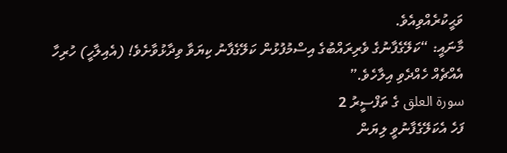ވަޙީކުރެއްވިއެވެ.
މާނައީ: “ކަލޭގެފާނުގެ ވެރިރައްބުގެ އިސްމުފުޅުން ކަލޭގެފާނު ކިޔަވާ ވިދާޅުވާށެވެ! (އެއިލާހީ) ހުރިހާ އެއްޗެއް ހެއްދެވި އިލާހެވެ.”
سورة العلق ގެ ތަފްސީރު 2
ފަހެ އެކަލޭގެފާނުވީ ލިޔަން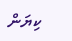ކިޔަން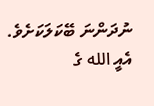ނުދަންނަ ބޭކަލަކަށެވެ. އެއީ الله ގެ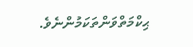ޙިކްމަތްވަންތަކަމުންނެވެ.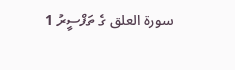سورة العلق ގެ ތަފްސީރު 1